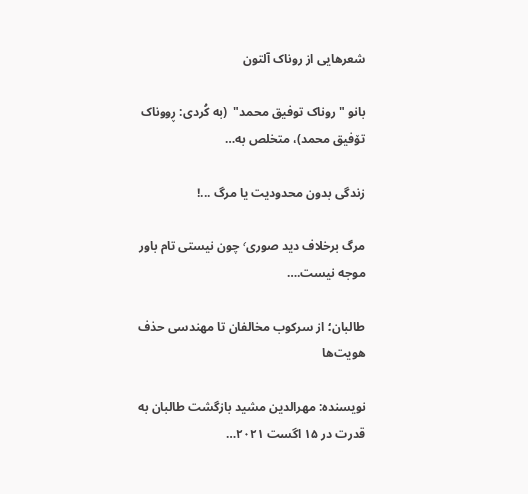شعرهایی از روناک آلتون

بانو "روناک توفیق محمد"  (به کُردی: ڕووناک تۆفیق محمد)، متخلص به…

زندگی بدون محدودیت یا مرگ ...!

مرگ برخلاف دید صوری٬ چون نیستی تام باور موجه نیست.…

طالبان؛ از سرکوب مخالفان تا مهندسی حذف هویت‌ها

نویسنده: مهرالدین مشید بازگشت طالبان به قدرت در ۱۵ اگست ۲۰۲۱…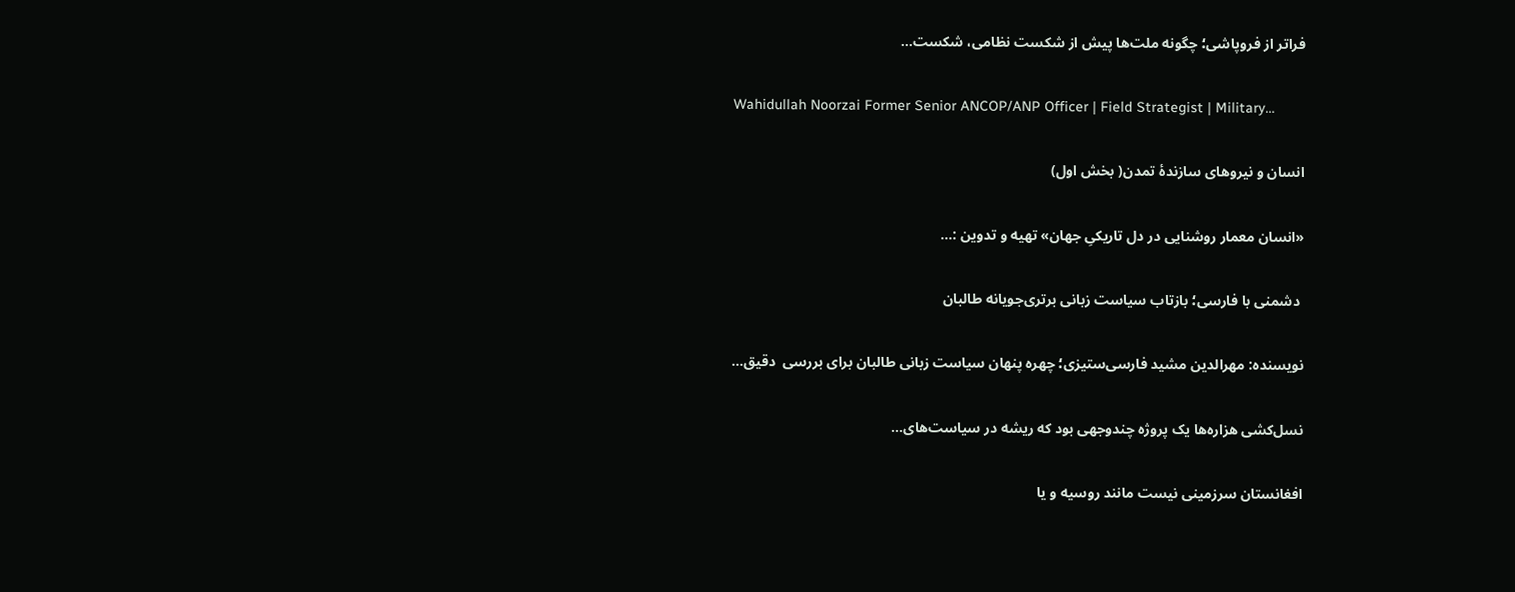فراتر از فروپاشی؛ چگونه ملت‌ها پیش از شکست نظامی، شکست…

Wahidullah Noorzai Former Senior ANCOP/ANP Officer | Field Strategist | Military…

انسان و نیروهای سازندهٔ تمدن( بخش اول)

«انسان معمار روشنایی در دل تاریکیِ جهان» تهیه و تدوین :…

 دشمنی با فارسی؛ بازتاب سیاست زبانی برتری‌جویانه طالبان

نویسنده: مهرالدین مشید فارسی‌ستیزی؛ چهره پنهان سیاست زبانی طالبان برای بررسی  دقیق…

نسل‌کشی هزاره‌ها یک پروژه چندوجهی بود که ریشه در سیاست‌های…

افغانستان سرزمینی نیست مانند روسیه و یا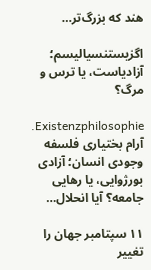هند که بزرگ‌تر…

اگزیستنسیالیسم؛ آزادیاست، یا ترس و مرگ؟

Existenzphilosophie. آرام بختیاری فلسفه وجودی انسان؛ آزادی بورژوایی، یا رهایی جامعه؟ آیا انحلال…

۱۱ سپتامبر جهان را تغییر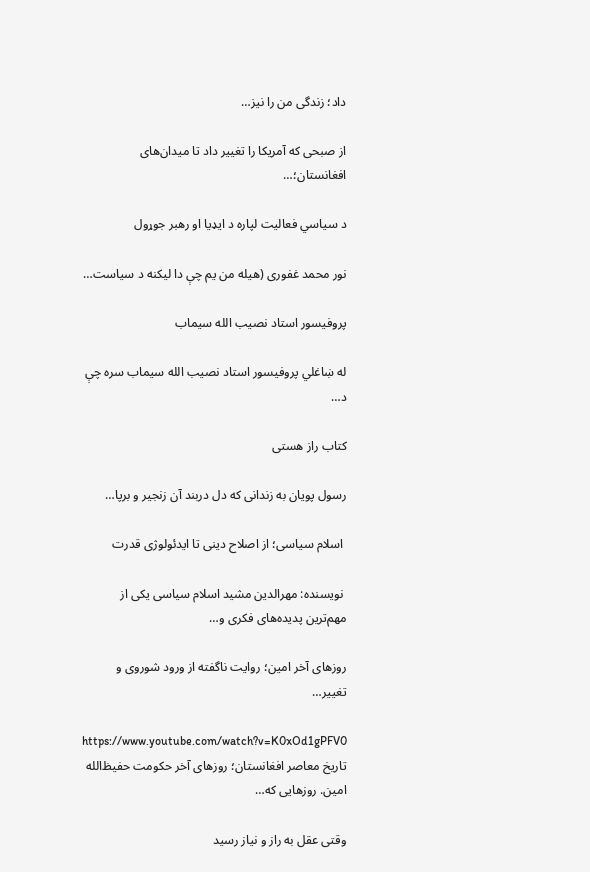داد؛ زندگی من را نیز…

از صبحی که آمریکا را تغییر داد تا میدان‌های افغانستان؛…

د سیاسي فعالیت لپاره د ایډیا او رهبر جوړول

نور محمد غفوری (هیله من یم چې دا لیکنه د سیاست…

پروفیسور استاد نصیب الله سیماب

له ښاغلي پروفیسور استاد نصیب الله سیماب سره چې د…

کتاب راز هستی

رسول پویان به زندانی که دل دربند آن زنجیر و برپا…

 اسلام سیاسی؛ از اصلاح دینی تا ایدئولوژی قدرت

 نویسنده: مهرالدین مشید اسلام سیاسی یکی از مهم‌ترین پدیده‌های فکری و…

روزهای آخر امین؛ روایت ناگفته از ورود شوروی و تغییر…

https://www.youtube.com/watch?v=K0xOd1gPFV0 تاریخ معاصر افغانستان؛ روزهای آخر حکومت حفیظ‌الله امین. روزهایی که…

وقتی عقل به راز و نیاز رسید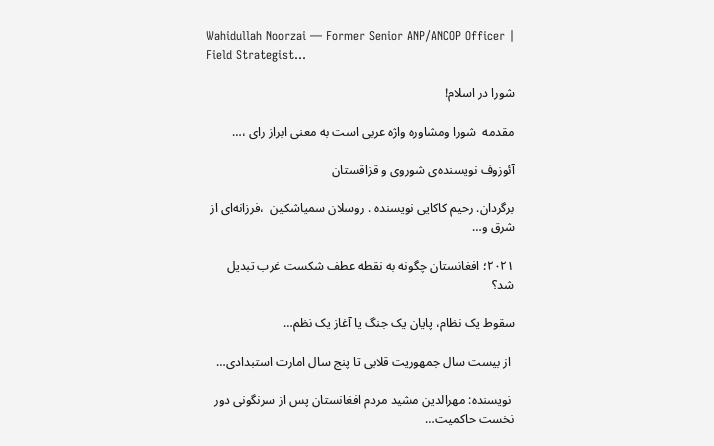Wahidullah Noorzai — Former Senior ANP/ANCOP Officer | Field Strategist…

شورا در اسلام!

مقدمه  شورا ومشاوره واژه عربی است به معنی ابراز رای ،…

آئوزوف نویسنده‌ی شوروی و قزاقستان

برگردان. رحیم کاکایی نویسنده . روسلان سمیاشکین  ،فرزانه‌ای از شرق و…

۲۰۲۱؛ افغانستان چگونه به نقطه عطف شکست غرب تبدیل شد؟

سقوط یک نظام، پایان یک جنگ یا آغاز یک نظم…

 از بیست سال جمهوریت قلابی تا پنج سال امارت استبدادی…

 نویسنده: مهرالدین مشید مردم افغانستان پس از سرنگونی دور نخست حاکمیت…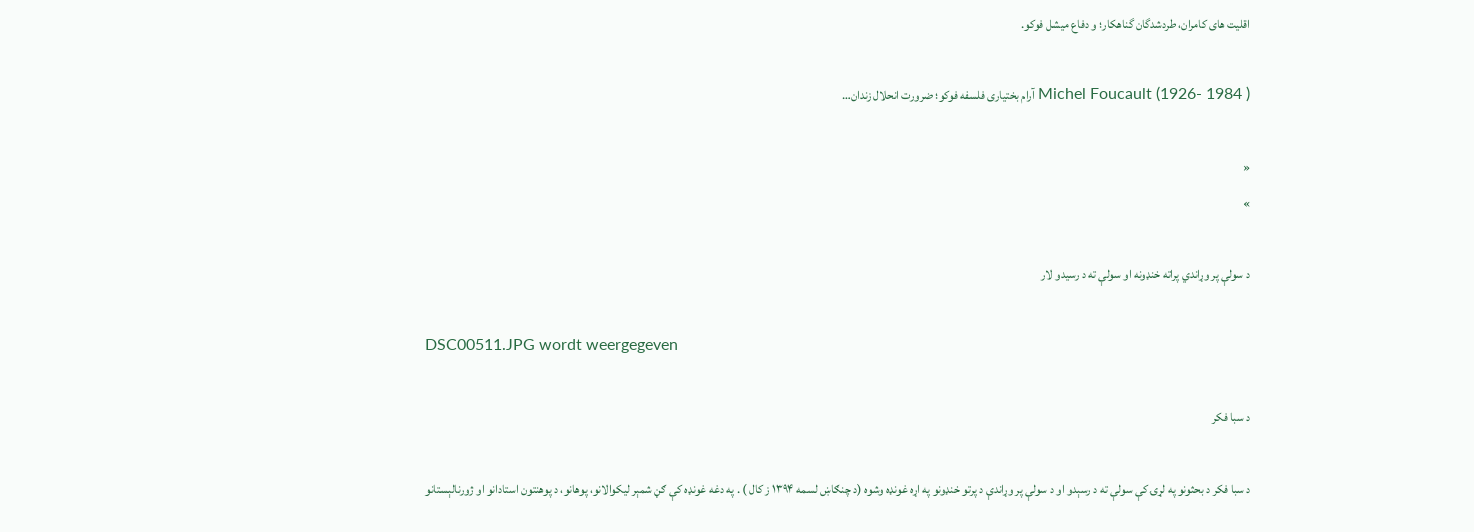اقلیت های کامران، طردشدگان گناهکار؛ و دفاع میشل فوکو.

Michel Foucault (1926- 1984 ) آرام بختیاری فلسفه فوکو؛ ضرورت انحلال زندان…

«
»

د سولې پر وړاندي پراته خنډونه او سولې ته د رسيدو لار

DSC00511.JPG wordt weergegeven

د سبا فکر

د سبا فکر د بحثونو په لړۍ کې سولې ته د رسېدو او د سولې پر وړاندې د پرتو خنډونو په اړه غونډه وشوه (د چنګاښ لسمه ۱۳۹۴ ز کال ) . په دغه غونډه کې ګڼ شمېر ليکوالانو، پوهانو، د پوهنتون استادانو او ژورنالېستانو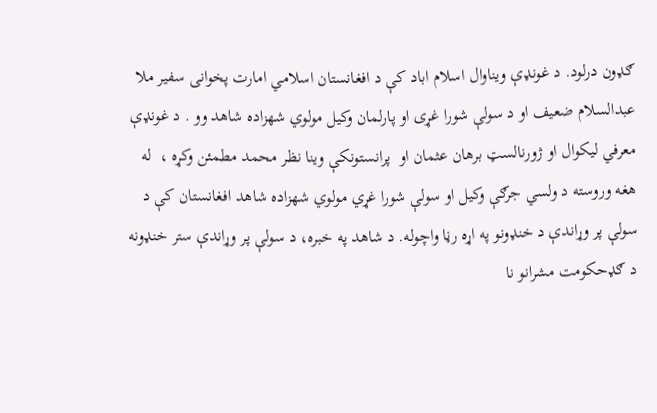ګډون درلود. د غونډې ويناوال اسلام اباد کې د افغانستان اسلامي امارت پخوانی سفير ملا عبدالسلام ضعيف او د سولې شورا غړی او پارلمان وکيل مولوي شهزاده شاهد وو . د غونډې معرفي لیکوال او ژورنالسټ برهان عثمان او  پرانستونکې وينا نظر محمد مطمئن وکړه ،  له هغه وروسته د ولسي جرګې وکيل او سولې شورا غړي مولوي شهزاده شاهد افغانستان کې د سولې پر وړاندې د خنډونو په اړه رڼا واچوله. د شاهد په خبره، د سولې پر وړاندې ستر خنډونه د ګډحکومت مشرانو نا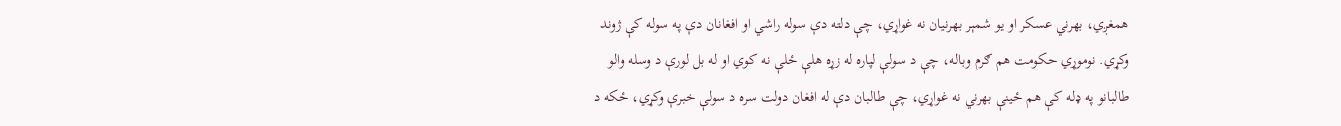همغږي، بهرني عسکر او یو شمېر بهرنیان نه غواړي، چې دلته دې سوله راشي او افغانان دې په سوله کې ژوند وکړي. نوموړي حکومت هم ګرم وباله، چې د سولې لپاره له زړه هلې ځلې نه کوي او له بل لورې د وسله والو طالبانو په ډله کې هم ځینې بهرني نه غواړي، چې طالبان دې له افغان دولت سره د سولې خبرې وکړي، ځکه د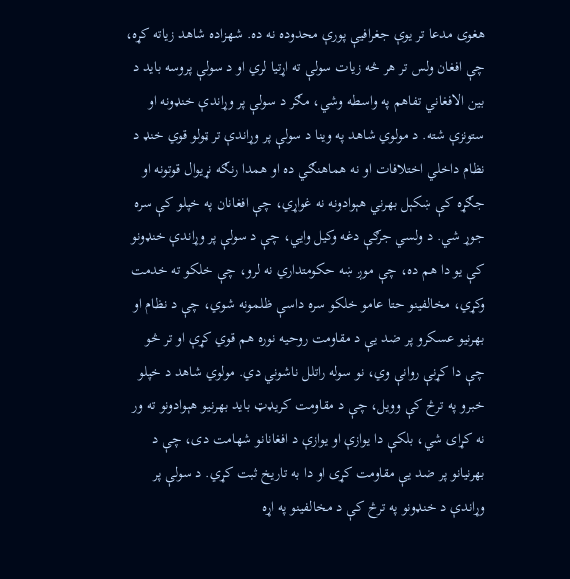هغوی مدعا تر یوې جغرافیې پورې محدوده نه ده. شهزاده شاهد زياته کړه، چې افغان ولس تر هر څه زيات سولې ته اړتيا لري او د سولې پروسه بايد د بين الافغاني تفاهم په واسطه وشي، مګر د سولې پر وړاندې خنډونه او ستونزې شته. د مولوي شاهد په وينا د سولې پر وړاندې تر ټولو قوي خنډ د نظام داخلي اختلافات او نه هماهنګي ده او همدا رنګه نړيوال قوتونه او جګړه کې ښکېل بهرني هېوادونه نه غواړي، چې افغانان په خپلو کې سره جوړ شي. د ولسي جرګې دغه وکيل وايي، چې د سولې پر وړاندې خنډونو کې يو دا هم ده، چې موږ ښه حکومتداري نه لرو، چې خلکو ته خدمت وکړي، مخالفينو حتا عامو خلکو سره داسې ظلمونه شوي، چې د نظام او بهرنيو عسکرو پر ضد يې د مقاومت روحيه نوره هم قوي کړې او تر څو چې دا کړنې روانې وي، نو سوله راتلل ناشوني دي. مولوي شاهد د خپلو خبرو په ترڅ کې وويل، چې د مقاومت کريډټ بايد بهرنيو هېوادونو ته ور نه کړای شي، بلکې دا يوازې او يوازې د افغانانو شهامت دی، چې د بهرنيانو پر ضد يې مقاومت کړی او دا به تاريخ ثبت کړي. د سولې پر وړاندې د خنډونو په ترڅ کې د مخالفينو په اړه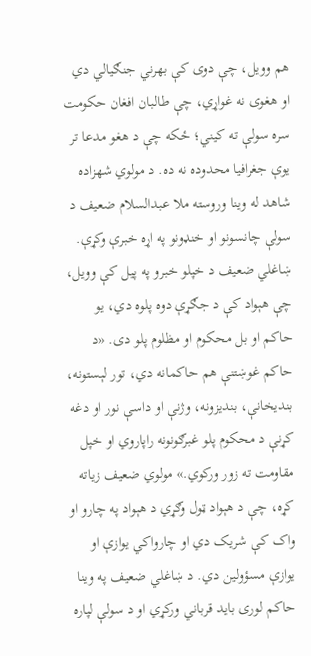هم وويل، چې دوی کې بهرني جنګيالي دي او هغوی نه غواړي، چې طالبان افغان حکومت سره سولې ته کيني؛ ځکه چې د هغو مدعا تر يوې جغرافيا محدوده نه ده. د مولوي شهزاده شاهد له وينا وروسته ملا عبدالسلام ضعيف د سولې چانسونو او خنډونو په اړه خبرې وکړې. ښاغلي ضعيف د خپلو خبرو په پيل کې وويل، چې هېواد کې د جګړې دوه پلوه دي، يو حاکم او بل محکوم او مظلوم پلو دی. «د حاکم غوښتنې هم حاکمانه دي، تور لېستونه، بنديخانې، بنديزونه، وژنې او داسې نور او دغه کړنې د محکوم پلو غبرګونونه راپاروي او خپل مقاومت ته زور ورکوي.» مولوي ضعيف زياته کړه، چې د هېواد ټول وګړي د هېواد په چارو او واک کې شريک دي او چارواکي يوازې او يوازې مسؤولین دي. د ښاغلي ضعيف په وينا حاکم لوری بايد قرباني ورکړي او د سولې لپاره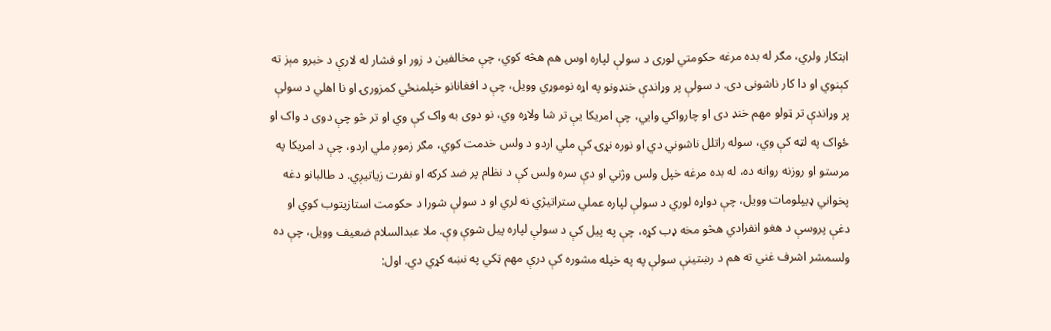ابتکار ولري، مګر له بده مرغه حکومتي لوری د سولې لپاره اوس هم هڅه کوي، چې مخالفين د زور او فشار له لارې د خبرو مېز ته کېنوي او دا کار ناشونی دی. د سولې پر وړاندې خنډونو په اړه نوموړي وويل، چې د افغانانو خپلمنځي کمزورۍ او نا اهلي د سولې پر وړاندې تر ټولو مهم خنډ دی او چارواکي وايي، چې امريکا يې تر شا ولاړه وي، نو دوی به واک کې وي او تر څو چې دوی د واک او ځواک په لټه کې وي، سوله راتلل ناشوني دي او نوره نړۍ کې ملي اردو د ولس خدمت کوي، مګر زموږ ملي اردو، چې د امريکا په مرستو او روزنه روانه ده، له بده مرغه خپل ولس وژني او دې سره ولس کې د نظام پر ضد کرکه او نفرت زياتيږي. د طالبانو دغه پخواني ډيپلومات وويل، چې دواړه لوري د سولې لپاره عملي ستراتيژي نه لري او د سولې شورا د حکومت استازيتوب کوي او دغې پروسې د هغو انفرادي هڅو مخه ډب کړه، چې په پيل کې د سولې لپاره پيل شوې وې. ملا عبدالسلام ضعيف وويل، چې ده ولسمشر اشرف غني ته هم د رښتينې سولې په په خپله مشوره کې درې مهم ټکي په نښه کړي دي. اول: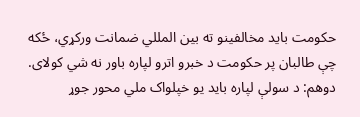حکومت بايد مخالفينو ته بين المللي ضمانت ورکړي، ځکه چې طالبان پر حکومت د خبرو اترو لپاره باور نه شي کولای. دوهم: د سولې لپاره باید يو خپلواک ملي محور جوړ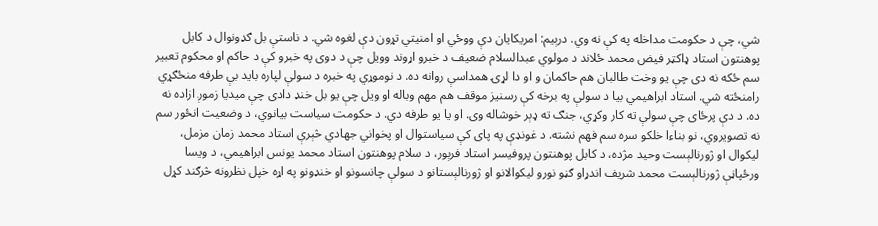شي، چې د حکومت مداخله په کې نه وي. درېيم: امريکايان دې ووځي او امنيتي تړون دې لغوه شي. د ناستې بل ګډونوال د کابل پوهنتون استاد ډاکټر فیض محمد ځلاند د مولوي عبدالسلام ضعیف د خبرو اړوند وويل چې د دوی په خبرو کې د حاکم او محکوم تعبیر سم ځکه نه دی چې یو وخت طالبان هم حاکمان و او دا لړۍ همداسې روانه ده. د نوموړي په خبره د سولې لپاره باید بې طرفه منځګړي رامنځته شي. استاد ابراهیمي بیا د سولې په برخه کې رسنیز موقف هم مهم وباله او ويل چې يو بل خنډ دادی چې ميديا زموږ ازاده نه ده. د دې پرځای چې سولې ته کار وکړي، جنګ ته ډېر خوشاله وی. او يا يو طرفه دي. د حکومت سياست بيانوي، د وضعیت انځور سم نه تصويروي، نو بناءا خلکو سره سم فهم نشته. د غونډې په پای کې سياستوال او پخواني جهادي څېرې استاد محمد زمان مزمل، ليکوال او ژورنالېست وحيد مژده، د کابل پوهنتون پروفيسر استاد فرېور، د سلام پوهنتون استاد محمد يونس ابراهيمي، د ويسا ورځپاڼې ژورنالېست محمد شريف اندړاو ګڼو نورو ليکوالانو او ژورنالېستانو د سولې چانسونو او خنډونو په اړه خپل نظرونه څرګند کړل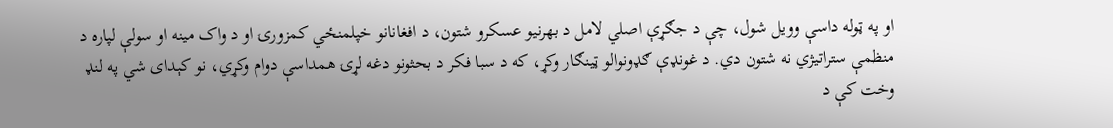او په ټوله داسې وويل شول، چې د جګړې اصلي لامل د بهرنيو عسکرو شتون، د افغانانو خپلمنځي کمزورۍ او د واک مينه او سولې لپاره د منظمې ستراتيژي نه شتون دي. د غونډې ګډونوالو ټينګار وکړ، که د سبا فکر د بحثونو دغه لړۍ همداسې دوام وکړي، نو کېدای شي په لنډ وخت کې د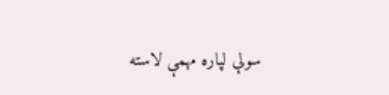سولې لپاره مهمې لاسته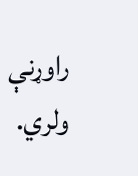راوړنې ولري.